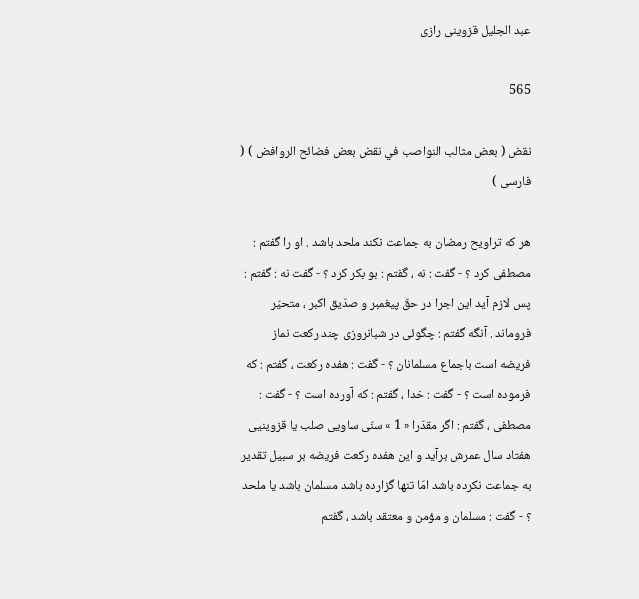عبد الجليل قزوينى رازى

565

نقض ( بعض مثالب النواصب في نقض بعض فضائح الروافض ) ( فارسى )

هر كه تراويح رمضان به جماعت نكند ملحد باشد . او را گفتم : مصطفى كرد ؟ - گفت : نه ، گفتم : بو بكر كرد ؟ - گفت نه : گفتم : پس لازم آيد اين اجرا در حقّ پيغمبر و صدّيق اكبر ، متحيّر فروماند . آنگه گفتم : چگوئى در شبانروزى چند ركعت نماز فريضه است باجماع مسلمانان ؟ - گفت : هفده ركعت ، گفتم : كه فرموده است ؟ - گفت : خدا ، گفتم : كه آورده است ؟ - گفت : مصطفى ، گفتم : اگر مقدّرا « 1 » سنّى ساويى صلب يا قزوينيى هفتاد سال عمرش برآيد و اين هفده ركعت فريضه بر سبيل تقدير به جماعت نكرده باشد امّا تنها گزارده باشد مسلمان باشد يا ملحد ؟ - گفت : مسلمان و مؤمن و معتقد باشد ، گفتم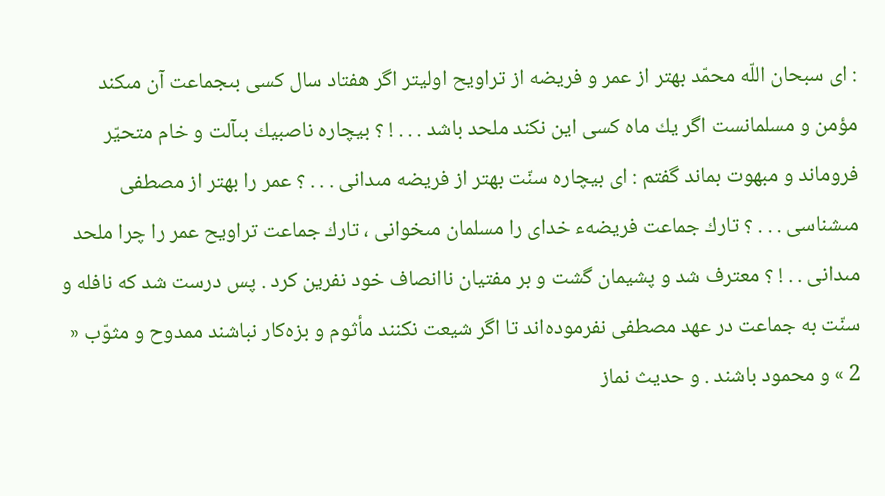: اى سبحان اللّه محمّد بهتر از عمر و فريضه از تراويح اوليتر اگر هفتاد سال كسى بىجماعت آن مىكند مؤمن و مسلمانست اگر يك ماه كسى اين نكند ملحد باشد . . . ! ؟ بيچاره ناصبيك بىآلت و خام متحيّر فروماند و مبهوت بماند گفتم : اى بيچاره سنّت بهتر از فريضه مىدانى . . . ؟ عمر را بهتر از مصطفى مىشناسى . . . ؟ تارك جماعت فريضهء خداى را مسلمان مىخوانى ، تارك جماعت تراويح عمر را چرا ملحد مىدانى . . ! ؟ معترف شد و پشيمان گشت و بر مفتيان ناانصاف خود نفرين كرد . پس درست شد كه نافله و سنّت به جماعت در عهد مصطفى نفرموده‌اند تا اگر شيعت نكنند مأثوم و بزه‌كار نباشند ممدوح و مثوّب « 2 » و محمود باشند . و حديث نماز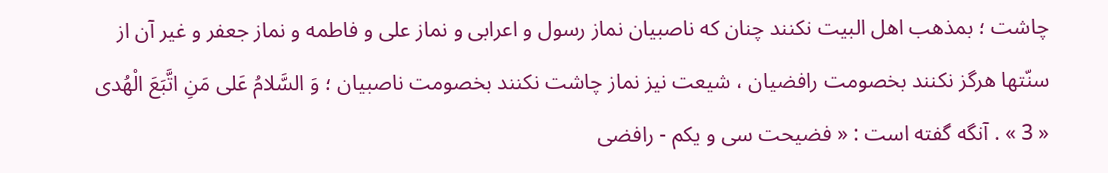چاشت ؛ بمذهب اهل البيت نكنند چنان كه ناصبيان نماز رسول و اعرابى و نماز على و فاطمه و نماز جعفر و غير آن از سنّتها هرگز نكنند بخصومت رافضيان ، شيعت نيز نماز چاشت نكنند بخصومت ناصبيان ؛ وَ السَّلامُ عَلى مَنِ اتَّبَعَ الْهُدى « 3 » . آنگه گفته است : « فضيحت سى و يكم - رافضى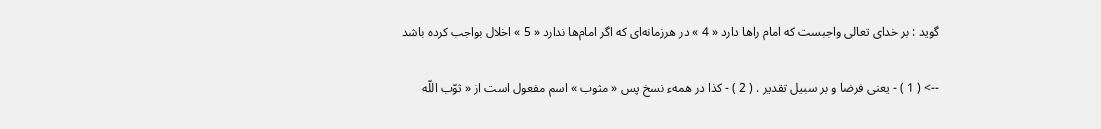گويد : بر خداى تعالى واجبست كه امام راها دارد « 4 » در هرزمانه‌اى كه اگر امام‌ها ندارد « 5 » اخلال بواجب كرده باشد

--> ( 1 ) - يعنى فرضا و بر سبيل تقدير . ( 2 ) - كذا در همهء نسخ پس « مثوب » اسم مفعول است از « ثوّب اللّه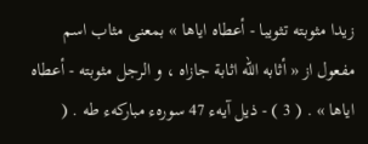زيدا مثوبته تثويبا - أعطاه اياها » بمعنى مثاب اسم مفعول از « أثابه اللّه اثابة جازاه ، و الرجل مثوبته - أعطاه اياها » . ( 3 ) - ذيل آيهء 47 سورهء مباركهء طه . (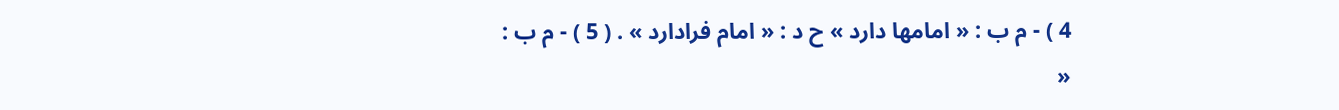4 ) - م ب : « امامها دارد » ح د : « امام فرادارد » . ( 5 ) - م ب : «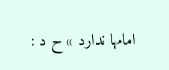امامها ندارد » ح د :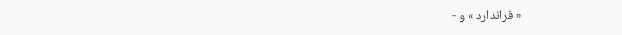« فراندارد » و -